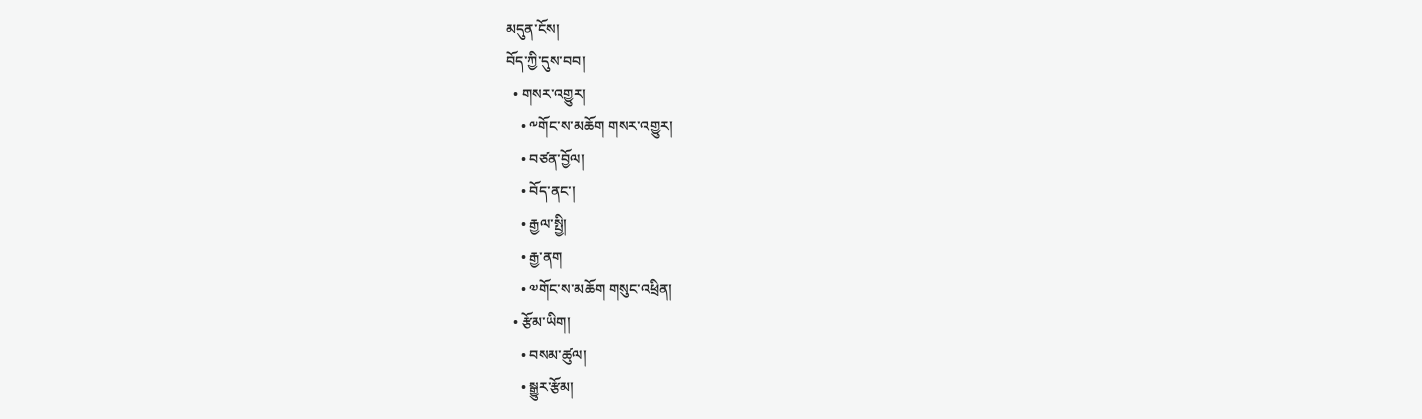མདུན་ངོས།
བོད་ཀྱི་དུས་བབ།
  • གསར་འགྱུར།
    • ༸གོང་ས་མཆོག གསར་འགྱུར།
    • བཙན་བྱོལ།
    • བོད་ནང་།
    • རྒྱལ་སྤྱི།
    • རྒྱ་ནག
    • ༧གོང་ས་མཆོག གསུང་འཕྲིན།
  • རྩོམ་ཡིག།
    • བསམ་ཚུལ།
    • སྒྱུར་རྩོམ།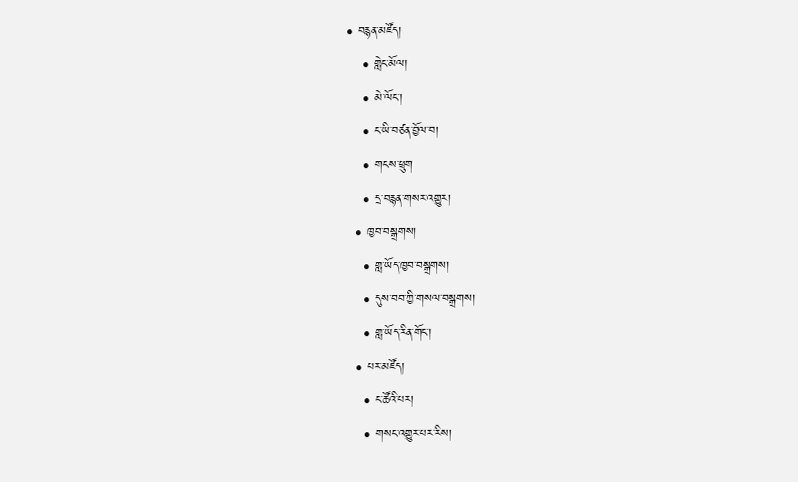• བརྙན་མཛོད།
    • གླེང་མོལ།
    • མེ་ལོང་།
    • ང་ཡི་བཙན་བྱོལ་བ།
    • གངས་ཕྲུག
    • དྲ་བརྙན་གསར་འགྱུར།
  • ཁྱབ་བསྒྲགས།
    • གླ་ཡོད་ཁྱབ་བསྒྲགས།
    • དུས་བབ་ཀྱི་གསལ་བསྒྲགས།
    • གླ་ཡོད་རིན་གོང་།
  • པར་མཛོད།
    • ང་ཚོའི་པར།
    • གསང་འགྱུར་པར་རིས།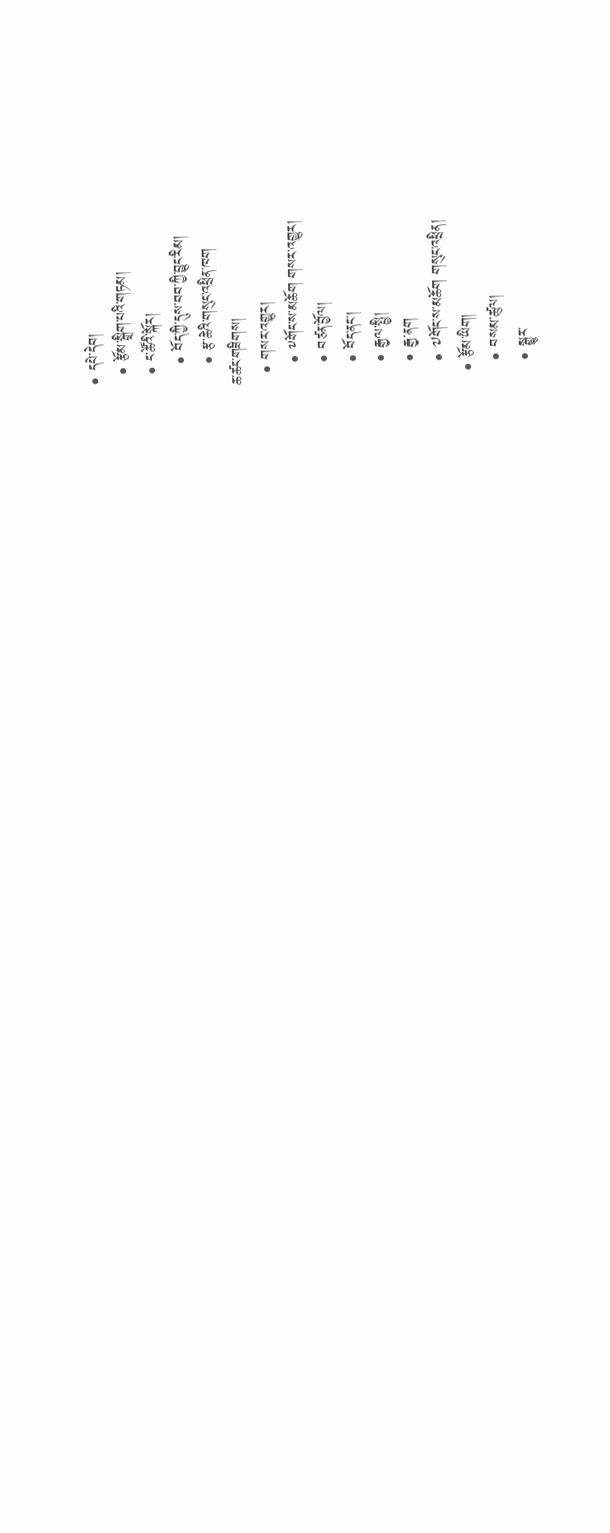• དཔེ་དེབ།
  • རྩོམ་སྒྲིག་པའི་གཏམ།
  • ང་ཚོའི་སྐོར།
    • བོད་ཀྱི་དུས་བབ་ཀྱི་བྱུང་རིམ།
    • རྩ་ཆེའི་གསུང་འཕྲིན་ཁག
ཆ་ཚང་གཟིགས།
  • གསར་འགྱུར།
    • ༸གོང་ས་མཆོག གསར་འགྱུར།
    • བཙན་བྱོལ།
    • བོད་ནང་།
    • རྒྱལ་སྤྱི།
    • རྒྱ་ནག
    • ༧གོང་ས་མཆོག གསུང་འཕྲིན།
  • རྩོམ་ཡིག།
    • བསམ་ཚུལ།
    • སྒྱུར་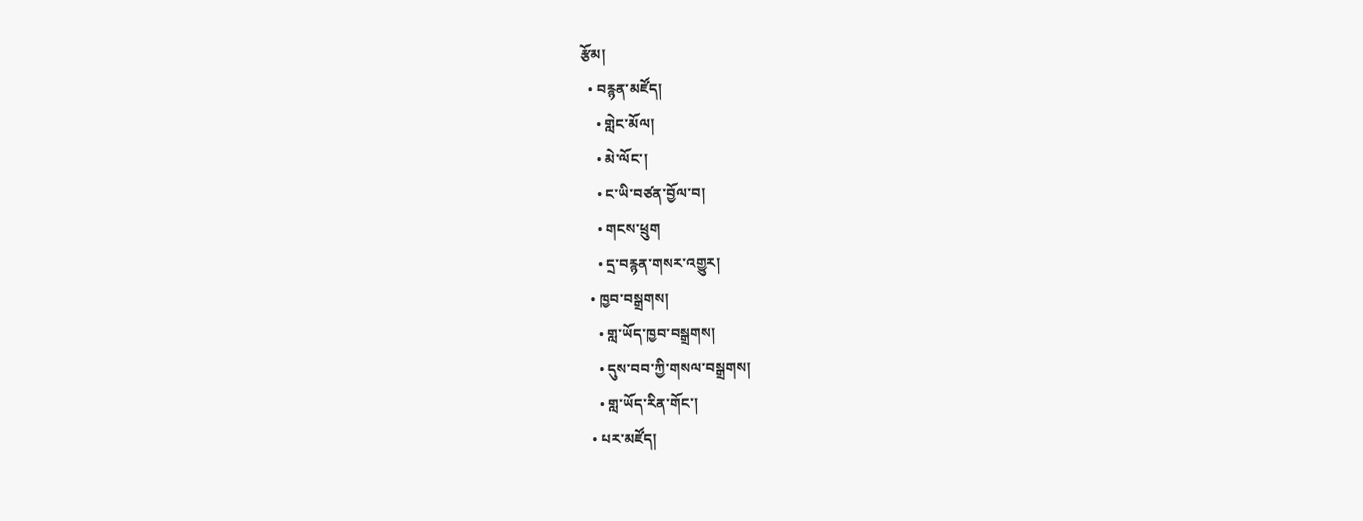རྩོམ།
  • བརྙན་མཛོད།
    • གླེང་མོལ།
    • མེ་ལོང་།
    • ང་ཡི་བཙན་བྱོལ་བ།
    • གངས་ཕྲུག
    • དྲ་བརྙན་གསར་འགྱུར།
  • ཁྱབ་བསྒྲགས།
    • གླ་ཡོད་ཁྱབ་བསྒྲགས།
    • དུས་བབ་ཀྱི་གསལ་བསྒྲགས།
    • གླ་ཡོད་རིན་གོང་།
  • པར་མཛོད།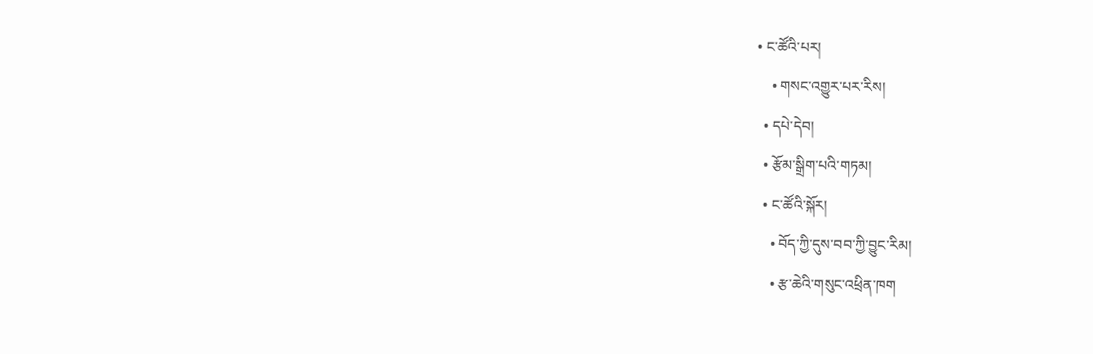• ང་ཚོའི་པར།
    • གསང་འགྱུར་པར་རིས།
  • དཔེ་དེབ།
  • རྩོམ་སྒྲིག་པའི་གཏམ།
  • ང་ཚོའི་སྐོར།
    • བོད་ཀྱི་དུས་བབ་ཀྱི་བྱུང་རིམ།
    • རྩ་ཆེའི་གསུང་འཕྲིན་ཁག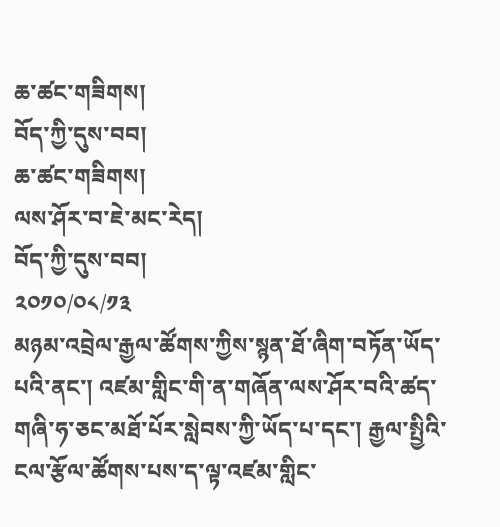ཆ་ཚང་གཟིགས།
བོད་ཀྱི་དུས་བབ།
ཆ་ཚང་གཟིགས།
ལས་ཤོར་བ་ཇེ་མང་རེད།
བོད་ཀྱི་དུས་བབ།
༢༠༡༠/༠༨/༡༣
མཉམ་འབྲེལ་རྒྱལ་ཚོགས་ཀྱིས་སྙན་ཐོ་ཞིག་བཏོན་ཡོད་པའི་ནང་། འཛམ་གླིང་གི་ན་གཞོན་ལས་ཤོར་བའི་ཚད་གཞི་ཧ་ཅང་མཐོ་པོར་སླེབས་ཀྱི་ཡོད་པ་དང་། རྒྱལ་སྤྱིའི་ངལ་རྩོལ་ཚོགས་པས་ད་ལྟ་འཛམ་གླིང་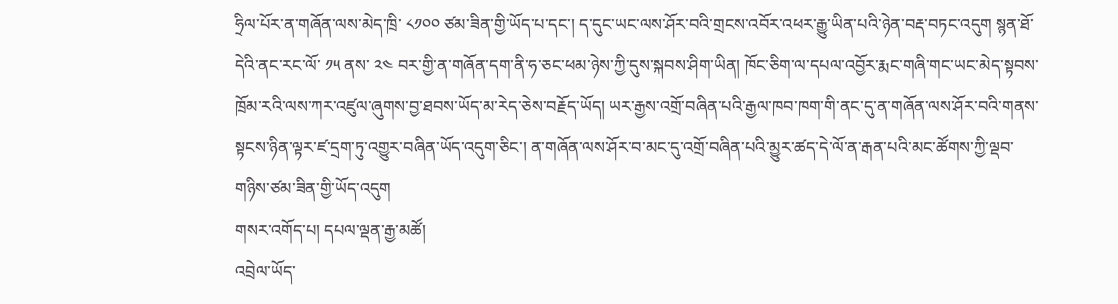ཧྲིལ་པོར་ན་གཞོན་ལས་མེད་ཁྲི་ ༨༡༠༠ ཙམ་ཟིན་གྱི་ཡོད་པ་དང་། ད་དུང་ཡང་ལས་ཤོར་བའི་གྲངས་འབོར་འཕར་རྒྱུ་ཡིན་པའི་ཉེན་བརྡ་བཏང་འདུག སྙན་ཐོ་དེའི་ནང་རང་ལོ་ ༡༥ ནས་ ༢༤ བར་གྱི་ན་གཞོན་དག་ནི་ཧ་ཅང་ཕམ་ཉེས་ཀྱི་དུས་སྐབས་ཤིག་ཡིན། ཁོང་ཅིག་ལ་དཔལ་འབྱོར་རྨང་གཞི་གང་ཡང་མེད་སྟབས་ཁྲོམ་རའི་ལས་ཀར་འཛུལ་ཞུགས་བྱ་ཐབས་ཡོད་མ་རེད་ཅེས་བརྗོད་ཡོད། ཡར་རྒྱས་འགྲོ་བཞིན་པའི་རྒྱལ་ཁབ་ཁག་གི་ནང་དུ་ན་གཞོན་ལས་ཤོར་བའི་གནས་སྟངས་ཉིན་ལྟར་ཛ་དྲག་ཏུ་འགྱུར་བཞིན་ཡོད་འདུག་ཅིང་། ན་གཞོན་ལས་ཤོར་བ་མང་དུ་འགྲོ་བཞིན་པའི་མྱུར་ཚད་དེ་ལོ་ན་རྒན་པའི་མང་ཚོགས་ཀྱི་ལྡབ་གཉིས་ཙམ་ཟིན་གྱི་ཡོད་འདུག
གསར་འགོད་པ། དཔལ་ལྡན་རྒྱ་མཚོ།
འབྲེལ་ཡོད་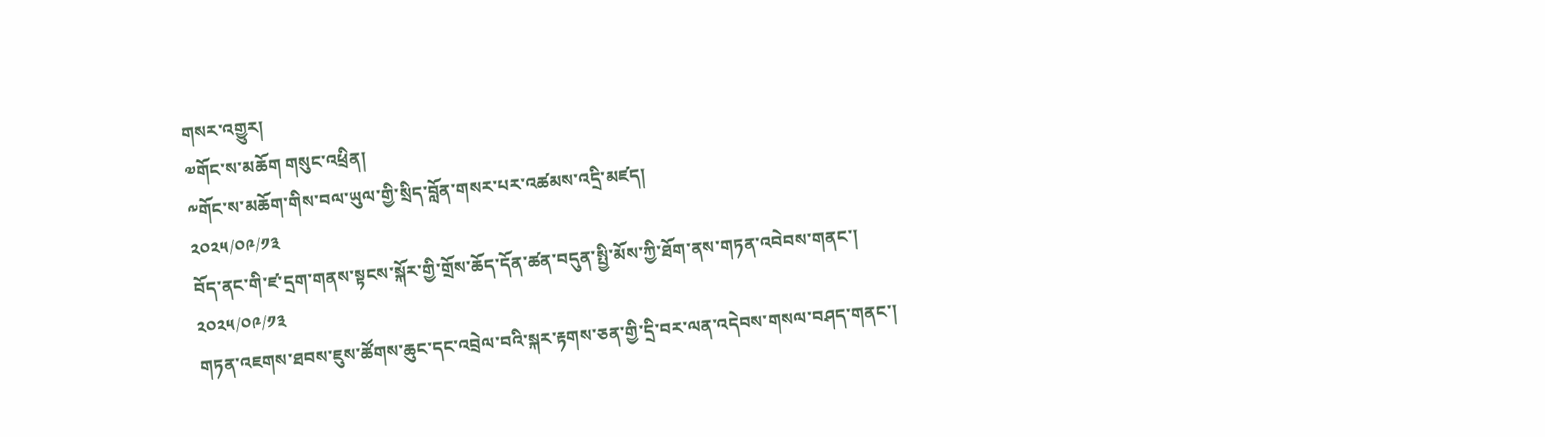གསར་འགྱུར།
༧གོང་ས་མཆོག གསུང་འཕྲིན།
༸གོང་ས་མཆོག་གིས་བལ་ཡུལ་གྱི་སྲིད་བློན་གསར་པར་འཚམས་འདྲི་མཛད།
༢༠༢༥/༠༩/༡༣
བོད་ནང་གི་ཛ་དྲག་གནས་སྟངས་སྐོར་གྱི་གྲོས་ཆོད་དོན་ཚན་བདུན་སྤྱི་མོས་ཀྱི་ཐོག་ནས་གཏན་འབེབས་གནང་།
༢༠༢༥/༠༩/༡༣
གཏན་འཇགས་ཐབས་ཇུས་ཚོགས་ཆུང་དང་འབྲེལ་བའི་སྐར་རྟགས་ཅན་གྱི་དྲི་བར་ལན་འདེབས་གསལ་བཤད་གནང་།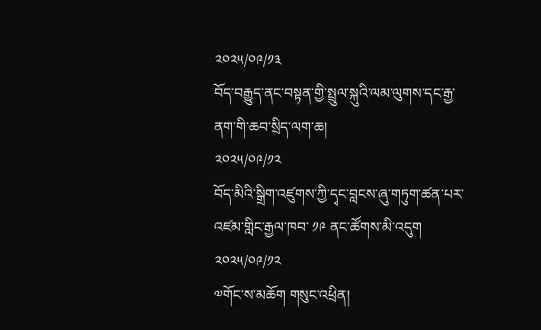༢༠༢༥/༠༩/༡༣
བོད་བརྒྱུད་ནང་བསྟན་གྱི་སྤྲུལ་སྐུའི་ལམ་ལུགས་དང་རྒྱ་ནག་གི་ཆབ་སྲིད་ལག་ཆ།
༢༠༢༥/༠༩/༡༢
བོད་མིའི་སྒྲིག་འཛུགས་ཀྱི་དྭང་བླངས་ཞུ་གཏུག་ཚན་པར་འཛམ་གླིང་རྒྱལ་ཁབ་ ༡༩ ནང་ཚོགས་མི་འདུག
༢༠༢༥/༠༩/༡༢
༧གོང་ས་མཆོག གསུང་འཕྲིན།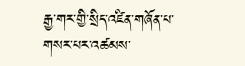རྒྱ་གར་གྱི་སྲིད་འཛིན་གཞོན་པ་གསར་པར་འཚམས་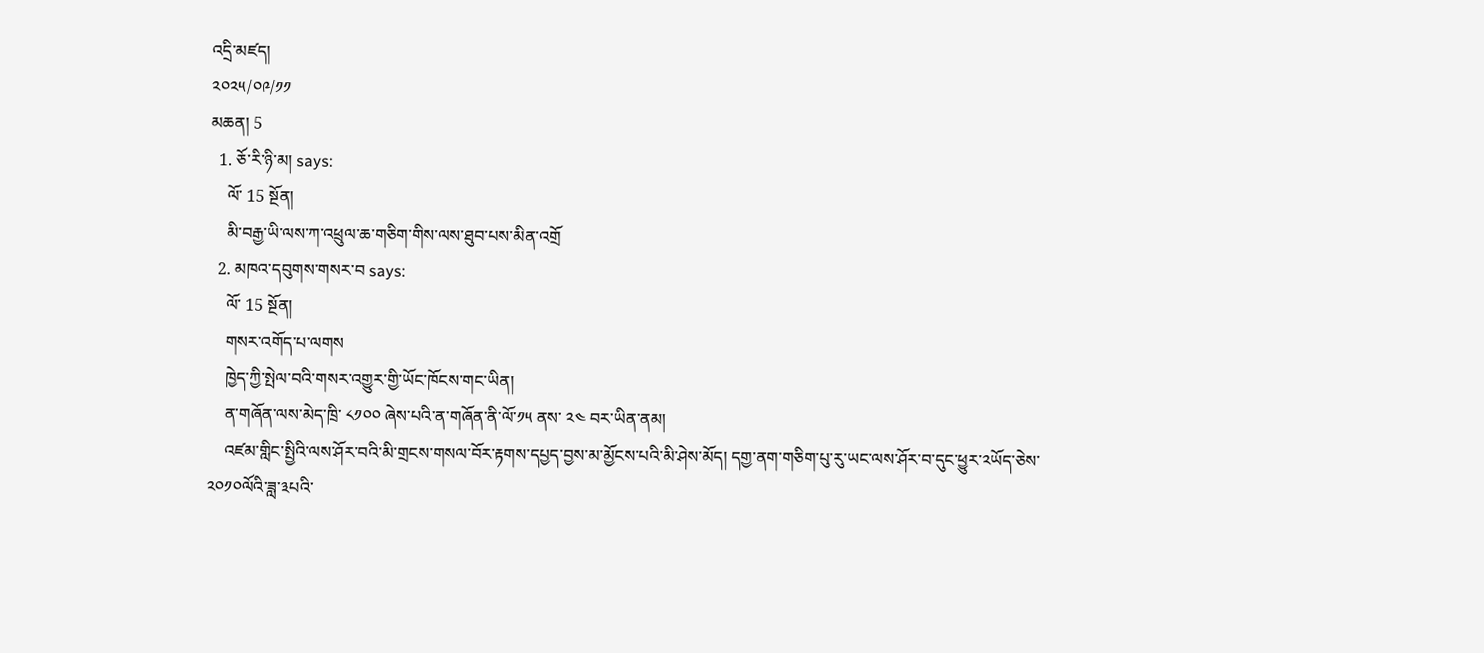འདྲི་མཛད།
༢༠༢༥/༠༩/༡༡
མཆན། 5
  1. ཅོ་རི་ཉི་མ། says:
    ལོ་ 15 སྔོན།
    མི་བརྒྱ་ཡི་ལས་ཀ་འཕྲུལ་ཆ་གཅིག་གིས་ལས་ཐུབ་པས་མིན་འགྲོ
  2. མཁའ་དབུགས་གསར་བ says:
    ལོ་ 15 སྔོན།
    གསར་འགོད་པ་ལགས
    ཁྱེད་ཀྱི་སྤེལ་བའི་གསར་འགྱུར་གྱི་ཡོང་ཁོངས་གང་ཡིན།
    ན་གཞོན་ལས་མེད་ཁྲི་ ༨༡༠༠ ཞེས་པའི་ན་གཞོན་ནི་ལོ་༡༥ ནས་ ༢༤ བར་ཡིན་ནམ།
    འཛམ་གླིང་སྤྱིའི་ལས་ཤོར་བའི་མི་གྲངས་གསལ་བོར་རྟགས་དཔྱད་བྱས་མ་མྱོངས་པའི་མི་ཤེས་མོད། དགྱ་ནག་གཅིག་པུ་རུ་ཡང་ལས་ཤོར་བ་དུང་ཕྱུར་༢ཡོད་ཅེས་༢༠༡༠ལོའི་ཟླ་༣པའི་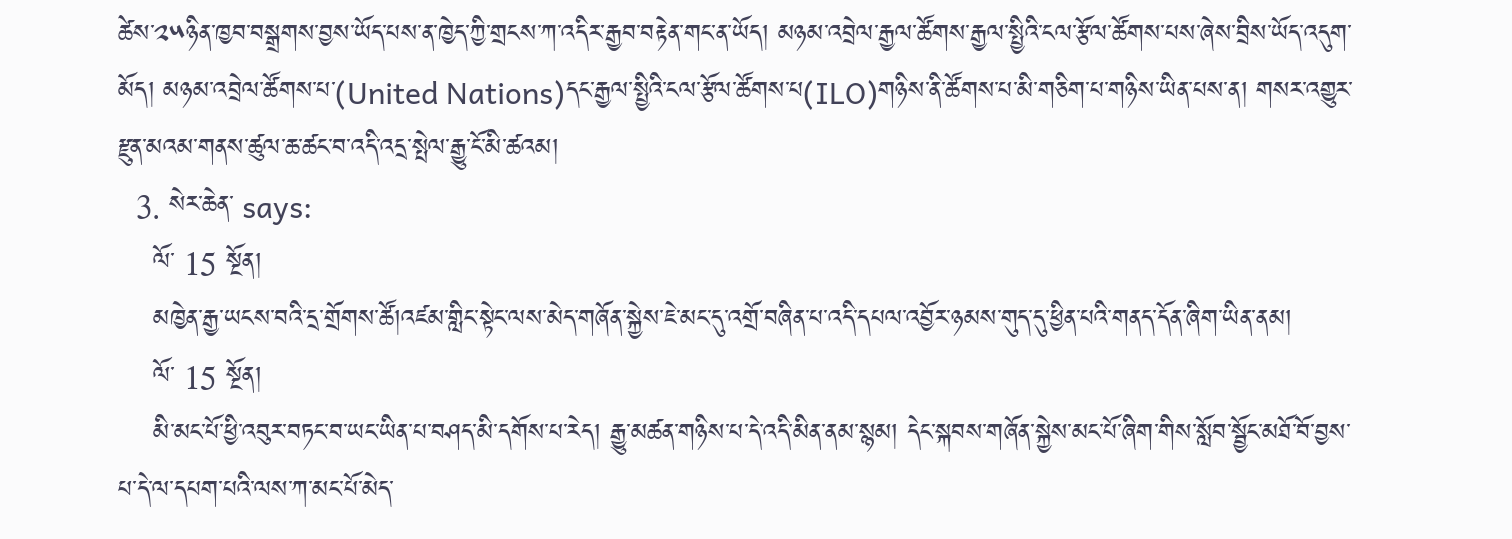ཚེས་༢༥ཉིན་ཁྱབ་བསྒྲགས་བྱས་ཡོད་པས་ན་ཁྱེད་ཀྱི་གྲངས་ཀ་འདིར་རྒྱབ་བརྟེན་གང་ན་ཡོད། མཉམ་འབྲེལ་རྒྱལ་ཚོགས་རྒྱལ་སྤྱིའི་ངལ་རྩོལ་ཚོགས་པས་ཞེས་བྲིས་ཡོད་འདུག་མོད། མཉམ་འབྲེལ་ཚོགས་པ་(United Nations)དང་རྒྱལ་སྤྱིའི་ངལ་རྩོལ་ཚོགས་པ(ILO)གཉིས་ནི་ཚོགས་པ་མི་གཅིག་པ་གཉིས་ཡིན་པས་ན། གསར་འགྱུར་རྫུན་མའམ་གནས་ཚུལ་ཆ་ཚང་བ་འདི་འདྲ་སྤེལ་རྒྱུ་ངོ་མི་ཚའམ།
  3. སེར་ཆེན་ says:
    ལོ་ 15 སྔོན།
    མཁྱེན་རྒྱ་ཡངས་བའི་དྲ་གྲོགས་ཚོ།འཛམ་གླིང་སྟེང་ལས་མེད་གཞོན་སྐྱེས་ཇེ་མང་དུ་འགྲོ་བཞིན་པ་འདི་དཔལ་འབྱོར་ཉམས་གུད་དུ་ཕྱིན་པའི་གནད་དོན་ཞིག་ཡིན་ནམ།
    ལོ་ 15 སྔོན།
    མི་མང་པོ་ཕྱི་འབུར་བཏང་བ་ཡང་ཡིན་པ་བཤད་མི་དགོས་པ་རེད། རྒྱུ་མཚན་གཉིས་པ་དེ་འདི་མིན་ནམ་སྙམ། དེང་སྐབས་གཞོན་སྐྱེས་མང་པོ་ཞིག་གིས་སློབ་སྦྱོང་མཐོ་བོ་བྱས་པ་དེ་ལ་དཔག་པའི་ལས་ཀ་མང་པོ་མེད་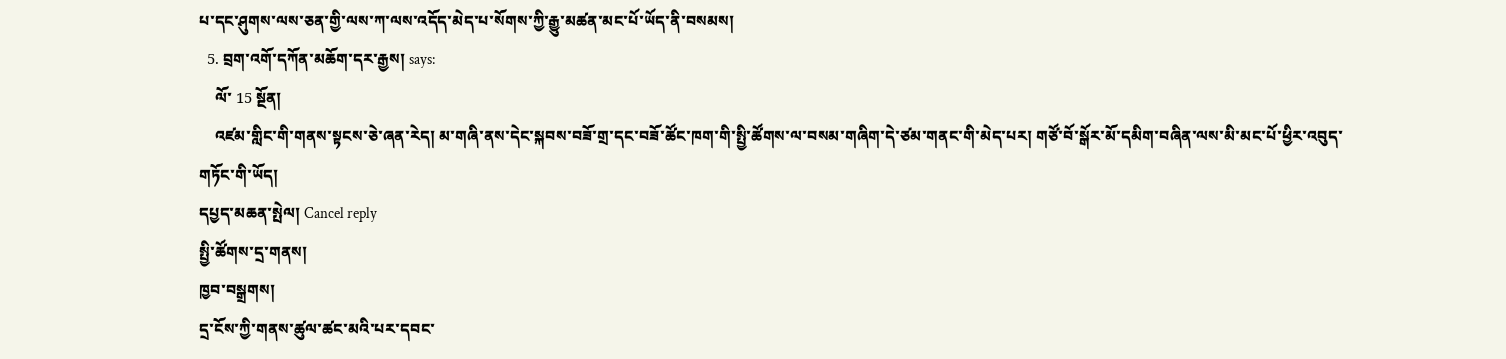པ་དང་ཤུགས་ལས་ཅན་གྱི་ལས་ཀ་ལས་འདོད་མེད་པ་སོགས་ཀྱི་རྒྱུ་མཚན་མང་པོ་ཡོད་ནི་བསམས།
  5. བྲག་འགོ་དཀོན་མཆོག་དར་རྒྱས། says:
    ལོ་ 15 སྔོན།
    འཛམ་གླིང་གི་གནས་སྟངས་ཅེ་ཞན་རེད། མ་གཞི་ནས་དེང་སྐབས་བཟོ་གྲ་དང་བཟོ་ཚོང་ཁག་གི་སྤྱི་ཚོགས་ལ་བསམ་གཞིག་དེ་ཙམ་གནང་གི་མེད་པར། གཙོ་བོ་སྒོར་མོ་དམིག་བཞིན་ལས་མི་མང་པོ་ཕྱིར་འབུད་གཏོང་གི་ཡོད།
དཔྱད་མཆན་སྤེལ། Cancel reply
སྤྱི་ཚོགས་དྲ་གནས།
ཁྱབ་བསྒྲགས།
དྲ་ངོས་ཀྱི་གནས་ཚུལ་ཚང་མའི་པར་དབང་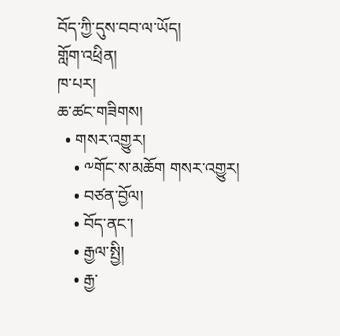བོད་ཀྱི་དུས་བབ་ལ་ཡོད།
གློག་འཕྲིན།
ཁ་པར།
ཆ་ཚང་གཟིགས།
  • གསར་འགྱུར།
    • ༸གོང་ས་མཆོག གསར་འགྱུར།
    • བཙན་བྱོལ།
    • བོད་ནང་།
    • རྒྱལ་སྤྱི།
    • རྒྱ་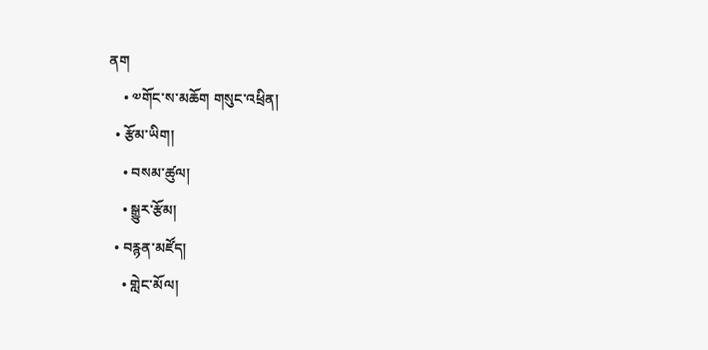ནག
    • ༧གོང་ས་མཆོག གསུང་འཕྲིན།
  • རྩོམ་ཡིག།
    • བསམ་ཚུལ།
    • སྒྱུར་རྩོམ།
  • བརྙན་མཛོད།
    • གླེང་མོལ།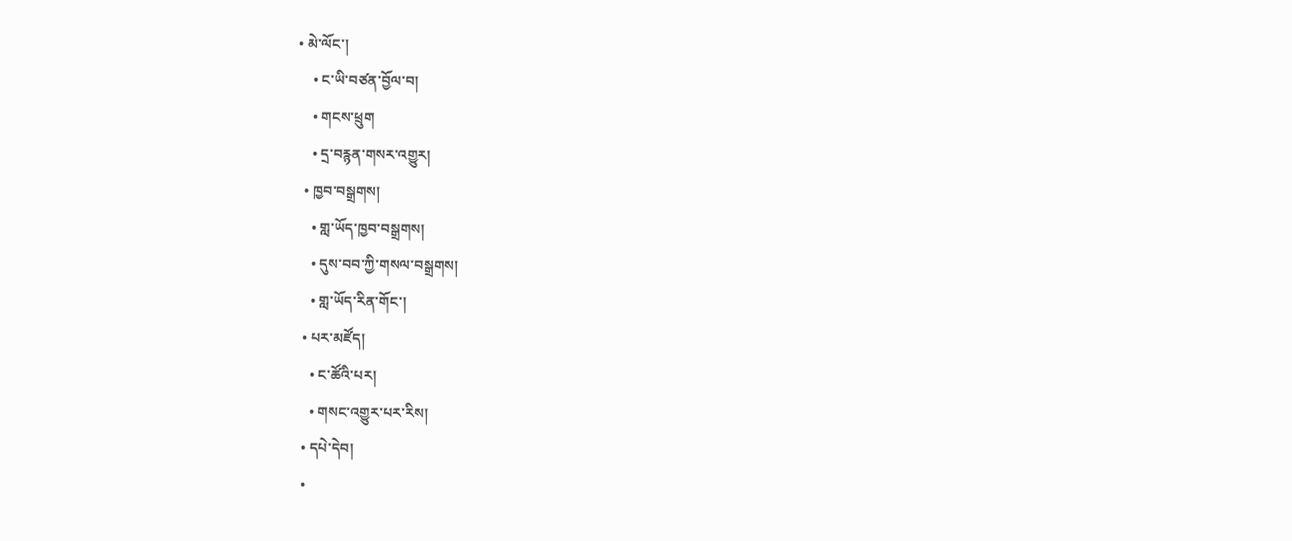• མེ་ལོང་།
    • ང་ཡི་བཙན་བྱོལ་བ།
    • གངས་ཕྲུག
    • དྲ་བརྙན་གསར་འགྱུར།
  • ཁྱབ་བསྒྲགས།
    • གླ་ཡོད་ཁྱབ་བསྒྲགས།
    • དུས་བབ་ཀྱི་གསལ་བསྒྲགས།
    • གླ་ཡོད་རིན་གོང་།
  • པར་མཛོད།
    • ང་ཚོའི་པར།
    • གསང་འགྱུར་པར་རིས།
  • དཔེ་དེབ།
  •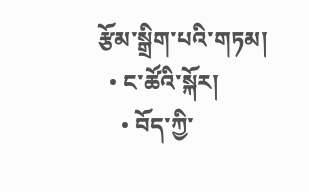རྩོམ་སྒྲིག་པའི་གཏམ།
  • ང་ཚོའི་སྐོར།
    • བོད་ཀྱི་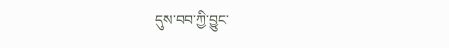དུས་བབ་ཀྱི་བྱུང་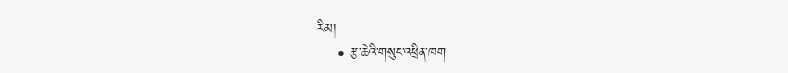རིམ།
    • རྩ་ཆེའི་གསུང་འཕྲིན་ཁག